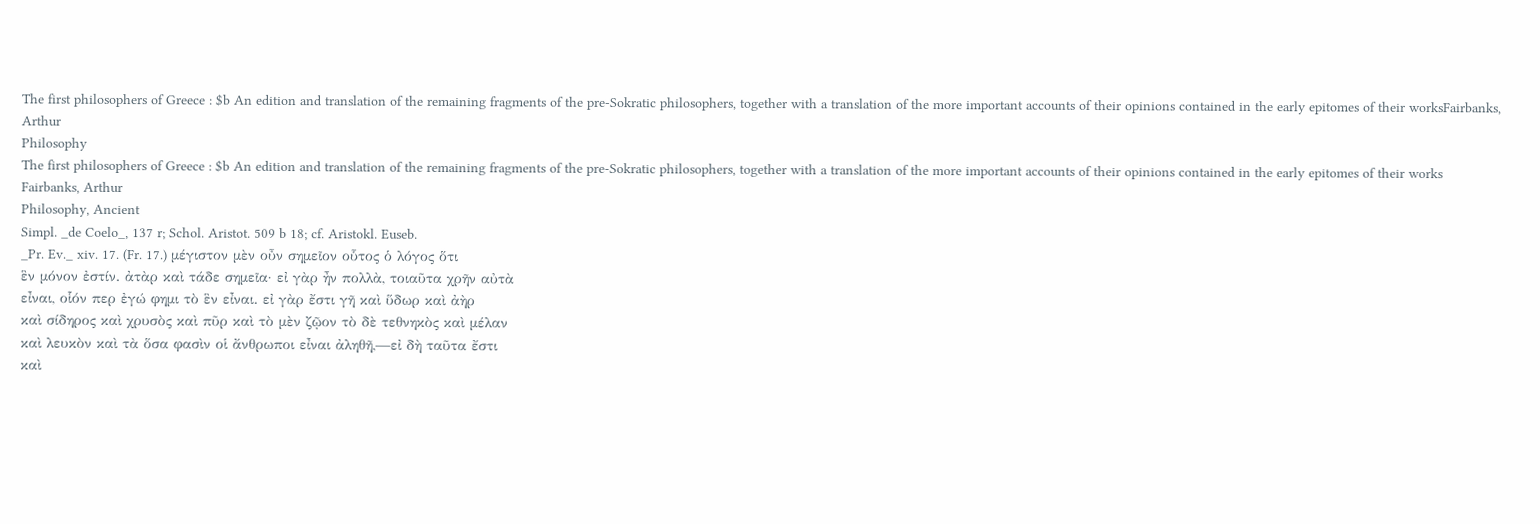The first philosophers of Greece : $b An edition and translation of the remaining fragments of the pre-Sokratic philosophers, together with a translation of the more important accounts of their opinions contained in the early epitomes of their worksFairbanks, Arthur
Philosophy
The first philosophers of Greece : $b An edition and translation of the remaining fragments of the pre-Sokratic philosophers, together with a translation of the more important accounts of their opinions contained in the early epitomes of their works
Fairbanks, Arthur
Philosophy, Ancient
Simpl. _de Coelo_, 137 r; Schol. Aristot. 509 b 18; cf. Aristokl. Euseb.
_Pr. Ev._ xiv. 17. (Fr. 17.) μέγιστον μὲν οὖν σημεῖον οὗτος ὁ λόγος ὅτι
ἓν μόνον ἐστίν. ἀτὰρ καὶ τάδε σημεῖα· εἰ γὰρ ἦν πολλὰ, τοιαῦτα χρῆν αὐτὰ
εἶναι, οἷόν περ ἐγώ φημι τὸ ἓν εἶναι. εἰ γὰρ ἔστι γῆ καὶ ὕδωρ καὶ ἀὴρ
καὶ σίδηρος καὶ χρυσὸς καὶ πῦρ καὶ τὸ μὲν ζῷον τὸ δὲ τεθνηκὸς καὶ μέλαν
καὶ λευκὸν καὶ τὰ ὅσα φασὶν οἱ ἄνθρωποι εἶναι ἀληθῆ,—εἰ δὴ ταῦτα ἔστι
καὶ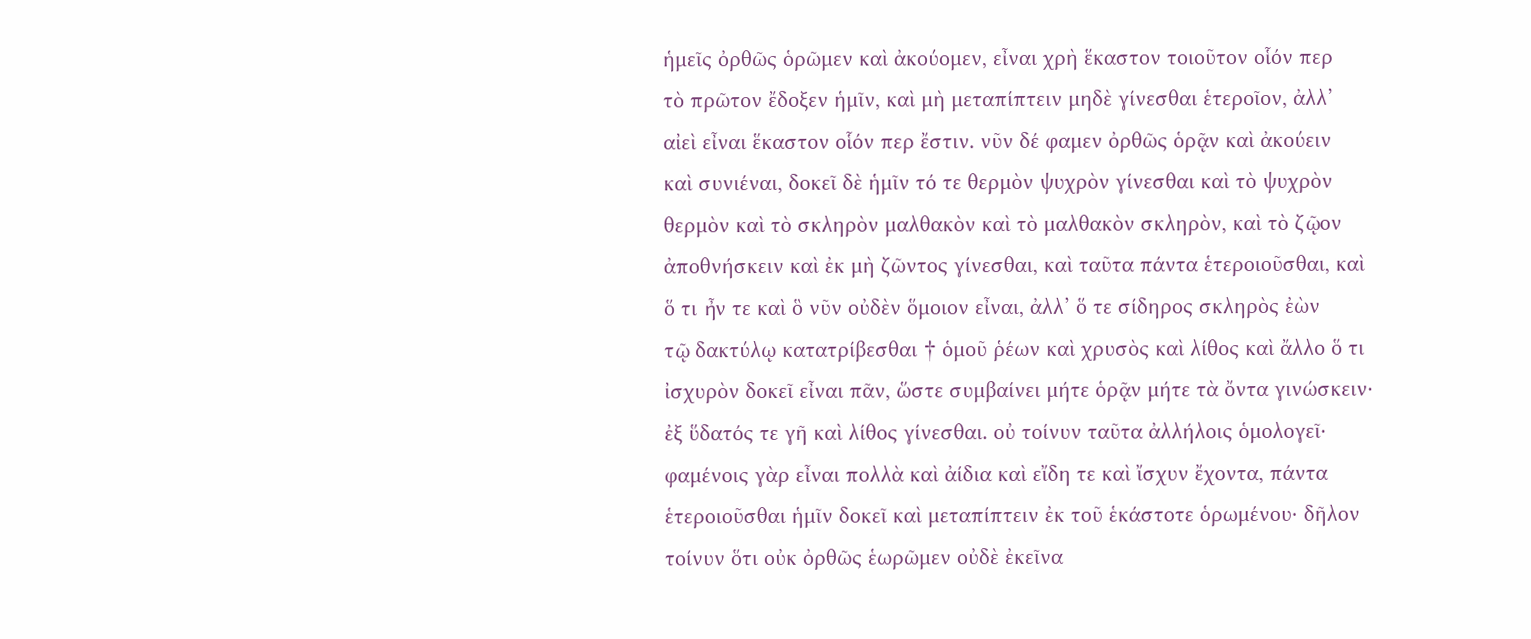ἡμεῖς ὀρθῶς ὁρῶμεν καὶ ἀκούομεν, εἶναι χρὴ ἕκαστον τοιοῦτον οἷόν περ
τὸ πρῶτον ἔδοξεν ἡμῖν, καὶ μὴ μεταπίπτειν μηδὲ γίνεσθαι ἑτεροῖον, ἀλλ’
αἰεὶ εἶναι ἕκαστον οἷόν περ ἔστιν. νῦν δέ φαμεν ὀρθῶς ὁρᾷν καὶ ἀκούειν
καὶ συνιέναι, δοκεῖ δὲ ἡμῖν τό τε θερμὸν ψυχρὸν γίνεσθαι καὶ τὸ ψυχρὸν
θερμὸν καὶ τὸ σκληρὸν μαλθακὸν καὶ τὸ μαλθακὸν σκληρὸν, καὶ τὸ ζῷον
ἀποθνήσκειν καὶ ἐκ μὴ ζῶντος γίνεσθαι, καὶ ταῦτα πάντα ἑτεροιοῦσθαι, καὶ
ὅ τι ἦν τε καὶ ὃ νῦν οὐδὲν ὅμοιον εἶναι, ἀλλ’ ὅ τε σίδηρος σκληρὸς ἐὼν
τῷ δακτύλῳ κατατρίβεσθαι † ὁμοῦ ῥέων καὶ χρυσὸς καὶ λίθος καὶ ἄλλο ὅ τι
ἰσχυρὸν δοκεῖ εἶναι πᾶν, ὥστε συμβαίνει μήτε ὁρᾷν μήτε τὰ ὄντα γινώσκειν·
ἐξ ὕδατός τε γῆ καὶ λίθος γίνεσθαι. οὐ τοίνυν ταῦτα ἀλλήλοις ὁμολογεῖ·
φαμένοις γὰρ εἶναι πολλὰ καὶ ἀίδια καὶ εἴδη τε καὶ ἴσχυν ἔχοντα, πάντα
ἑτεροιοῦσθαι ἡμῖν δοκεῖ καὶ μεταπίπτειν ἐκ τοῦ ἑκάστοτε ὁρωμένου· δῆλον
τοίνυν ὅτι οὐκ ὀρθῶς ἑωρῶμεν οὐδὲ ἐκεῖνα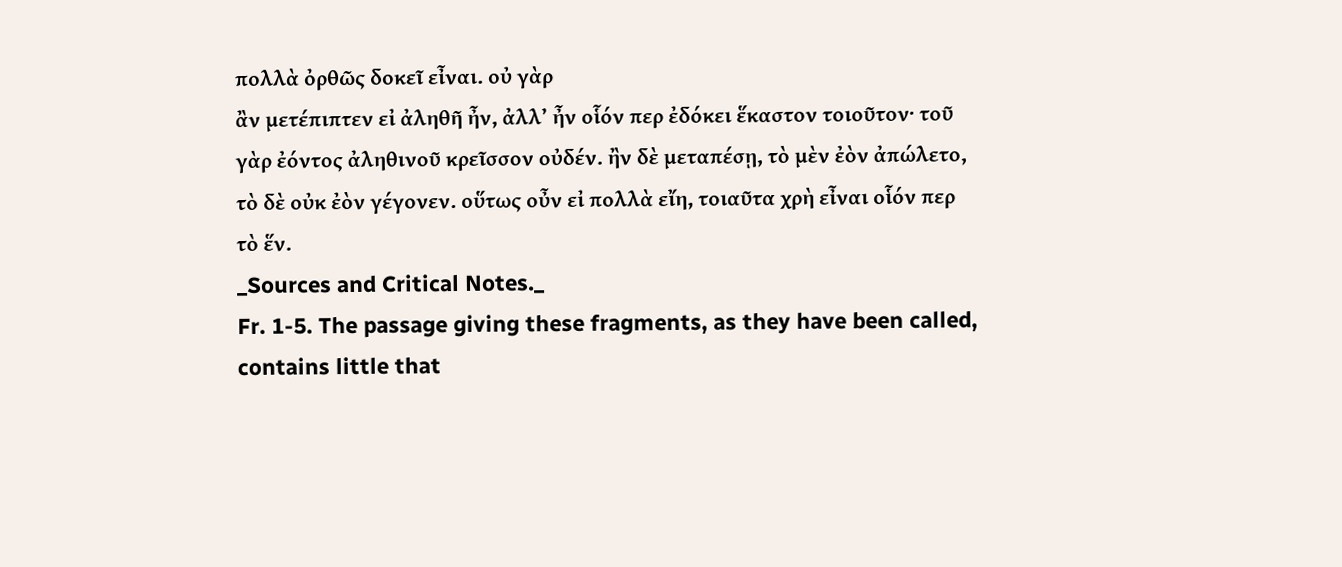πολλὰ ὀρθῶς δοκεῖ εἶναι. οὐ γὰρ
ἂν μετέπιπτεν εἰ ἀληθῆ ἦν, ἀλλ’ ἦν οἷόν περ ἐδόκει ἕκαστον τοιοῦτον· τοῦ
γὰρ ἐόντος ἀληθινοῦ κρεῖσσον οὐδέν. ἢν δὲ μεταπέσῃ, τὸ μὲν ἐὸν ἀπώλετο,
τὸ δὲ οὐκ ἐὸν γέγονεν. οὕτως οὖν εἰ πολλὰ εἴη, τοιαῦτα χρὴ εἶναι οἷόν περ
τὸ ἕν.
_Sources and Critical Notes._
Fr. 1-5. The passage giving these fragments, as they have been called,
contains little that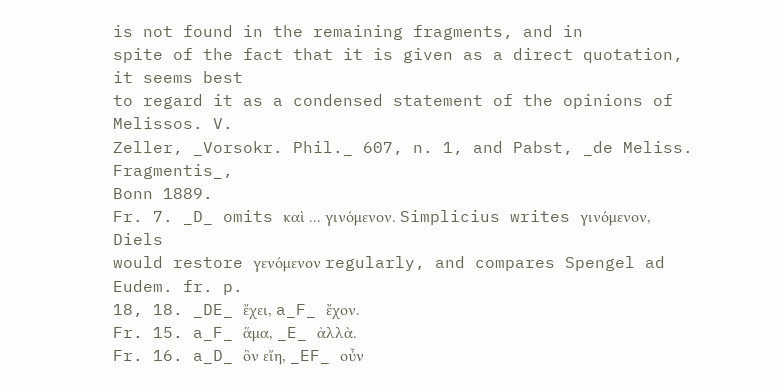is not found in the remaining fragments, and in
spite of the fact that it is given as a direct quotation, it seems best
to regard it as a condensed statement of the opinions of Melissos. V.
Zeller, _Vorsokr. Phil._ 607, n. 1, and Pabst, _de Meliss. Fragmentis_,
Bonn 1889.
Fr. 7. _D_ omits καὶ ... γινόμενον. Simplicius writes γινόμενον, Diels
would restore γενόμενον regularly, and compares Spengel ad Eudem. fr. p.
18, 18. _DE_ ἔχει, a_F_ ἔχον.
Fr. 15. a_F_ ἅμα, _E_ ἀλλὰ.
Fr. 16. a_D_ ὂν εἴη, _EF_ οὖν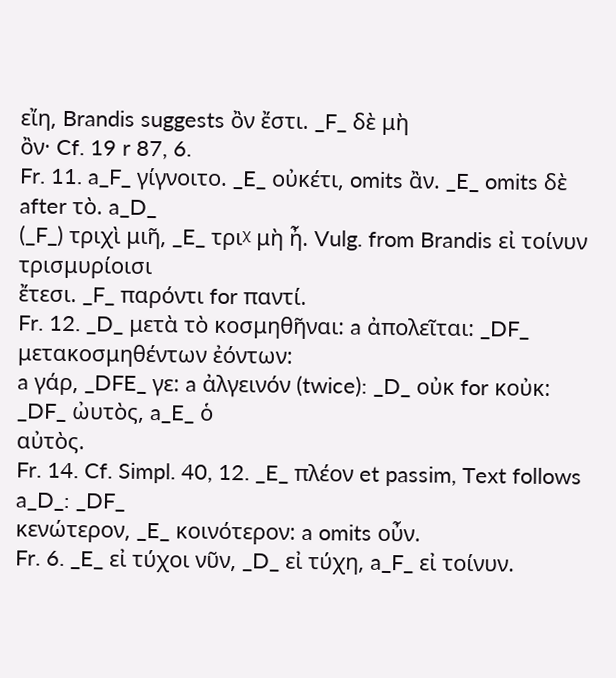εἴη, Brandis suggests ὂν ἔστι. _F_ δὲ μὴ
ὂν· Cf. 19 r 87, 6.
Fr. 11. a_F_ γίγνοιτο. _E_ οὐκέτι, omits ἂν. _E_ omits δὲ after τὸ. a_D_
(_F_) τριχὶ μιῆ, _E_ τριᵡ μὴ ἦ. Vulg. from Brandis εἰ τοίνυν τρισμυρίοισι
ἔτεσι. _F_ παρόντι for παντί.
Fr. 12. _D_ μετὰ τὸ κοσμηθῆναι: a ἀπολεῖται: _DF_ μετακοσμηθέντων ἐόντων:
a γάρ, _DFE_ γε: a ἀλγεινόν (twice): _D_ οὐκ for κοὐκ: _DF_ ὠυτὸς, a_E_ ὁ
αὐτὸς.
Fr. 14. Cf. Simpl. 40, 12. _E_ πλέον et passim, Text follows a_D_: _DF_
κενώτερον, _E_ κοινότερον: a omits οὖν.
Fr. 6. _E_ εἰ τύχοι νῦν, _D_ εἰ τύχη, a_F_ εἰ τοίνυν.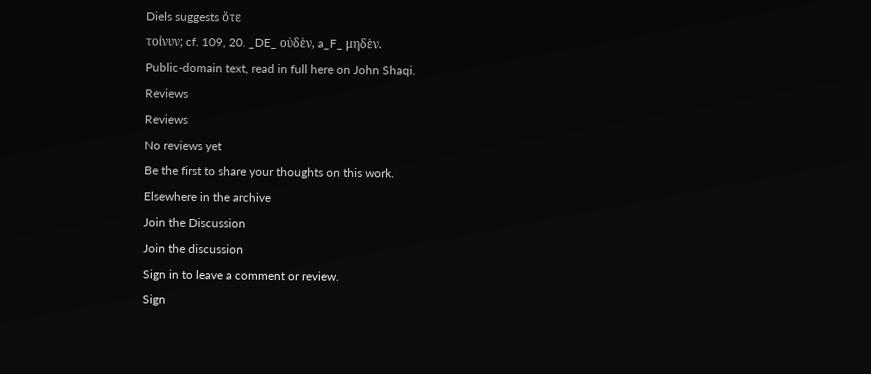Diels suggests ὅτε
τοίνυν; cf. 109, 20. _DE_ οὐδὲν, a_F_ μηδὲν.
Public-domain text, read in full here on John Shaqi.
Reviews
Reviews
No reviews yet
Be the first to share your thoughts on this work.
Elsewhere in the archive
Join the Discussion
Join the discussion
Sign in to leave a comment or review.
Sign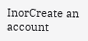InorCreate an account